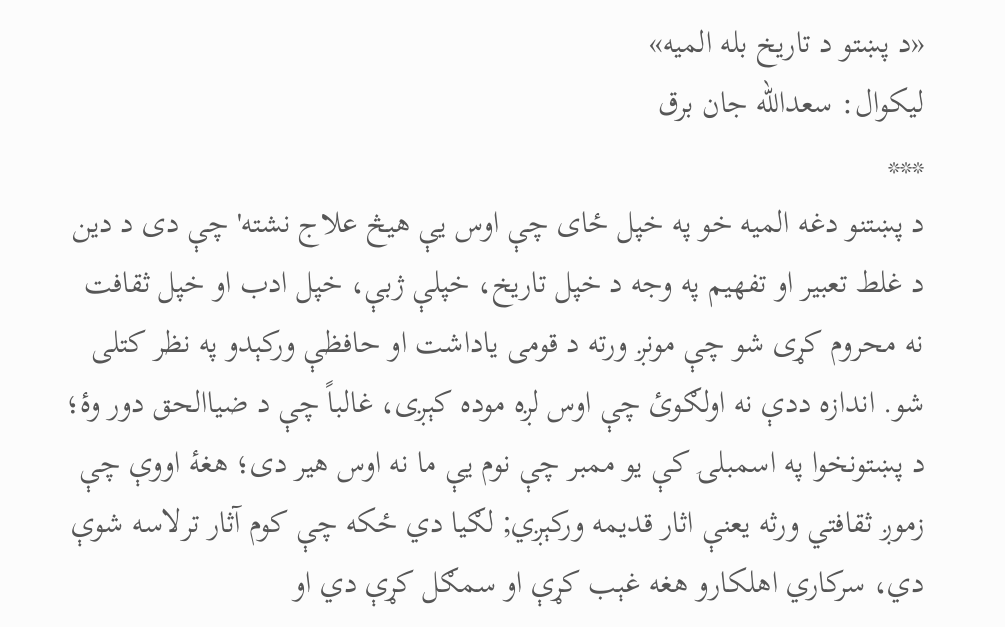«د پښتو د تاريخ بله الميه»
لیکوال: سعدالله جان برق
***
د پښتنو دغه الميه خو په خپل ځای چې اوس يې هیڅ علاج نشته' چې دی د دين د غلط تعبير او تفهيم په وجه د خپل تاريخ، خپلې ژبې، خپل ادب او خپل ثقافت نه محروم کړی شو چې مونږ ورته د قومى ياداشت او حافظې ورکېدو په نظر کتلی شو. اندازه ددې نه اولګوئ چې اوس لږه موده کېږى، غالباً چې د ضياالحق دور وۀ؛ د پښتونخوا په اسمبلۍ کې يو ممبر چې نوم يې ما نه اوس هیر دی؛ هغۀ اووې چې زموږ ثقافتي ورثه يعنې اثار قديمه ورکېږي; لګيا دي ځکه چې کوم آثار ترلاسه شوې دي، سرکاري اهلکارو هغه غېب کړې او سمګل کړې دي او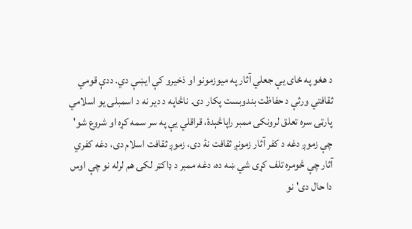د هغو په ځای يې جعلي آثار په ميوزمونو او ذخيرو کې ايښې دي. ددې قومي ثقافتي ورثې د حفاظت بندوبست پکار دی. ناڅاپه د دير نه د اسمبلۍ يو اسلامي پارټۍ سره تعلق لرونکی ممبر راپاڅېدۀ، قراقلي يې په سر سمه کړه او شروع شو' چې زموږ دغه د کفر آثار زمونږ ثقافت نۀ دی، زموږ ثقافت اسلام دی، دغه کفري آثار چې څومره تلف کړی شي ښه ده، دغه ممبر د ډاکټر لکۍ هم لرله نو چې اوس دا حال دی' نو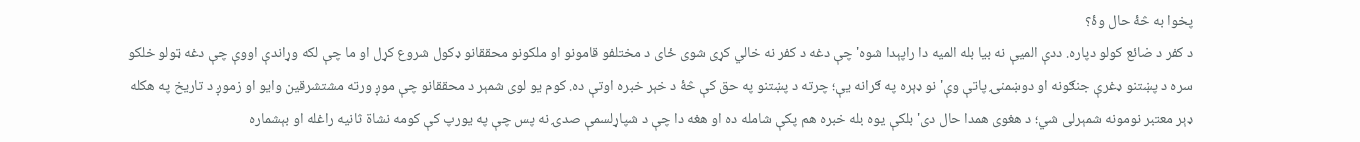پخوا به څۀ حال وۀ؟
د کفر د ضائع کولو دپاره. ددې الميې نه بيا بله الميه دا راپېدا شوه' چې دغه د کفر نه خالي کړی شوی ځای د مختلفو قامونو او ملکونو محققانو ډکول شروع کړل او ما چې لکه وړاندې اووې چې دغه ټولو خلکو سره د پښتنو ډغرې جنګونه او دوښمنۍ پاتې وې' نو ډېره په ګرانه يې؛ چرته د پښتنو په حق کې څۀ د خېر خبره اوتې ده. کوم يو لوی شمېر د محققانو چې موږ ورته مشتشرقين وايو او زموږ د تاريخ په هکله ډېر معتبر نومونه شمېرلى شي؛ د هغوى همدا حال دی' بلکې يوه بله خبره هم پکې شامله ده او هغه دا چې د شپاړلسمې صدۍ نه پس چې په يورپ کې کومه نشاة ثانيه راغله او بېشماره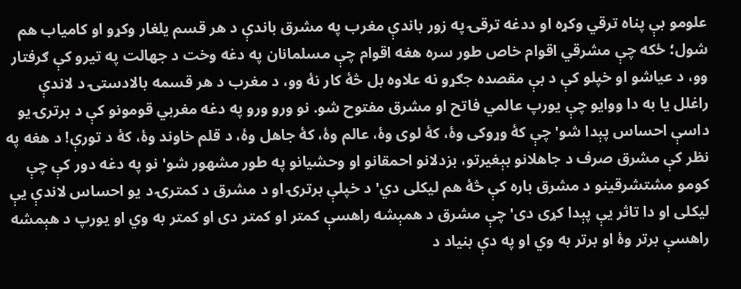علومو بې پناه ترقي وکړه او ددغه ترقۍ په زور باندې مغرب په مشرق باندې د هر قسم يلغار وکړو او کامياب هم شول؛ ځکه چې مشرقي اقوام خاص طور سره هغه اقوام چې مسلمانان په دغه وخت د جهالت په تيرو کې ګرفتار وو، د عياشو او خپلو کې د بې مقصده جګړو نه علاوه بل څۀ کار نۀ وو، د مغرب د هر قسمه بالادستۍ د لاندې راغلل يا به دا ووايو چې يورپ عالمي فاتح او مشرق مفتوح شو. نو ورو ورو په دغه مغربي قومونو کې د برترۍ يو داسې احساس پېدا شو' چې کۀ وړوکی وۀ، کۀ لوی وۀ، عالم وۀ، کۀ جاهل وۀ، د قلم خاوند وۀ، کۀ د تورې! د هغه په نظر کې مشرق صرف د جاهلانو بېغیرتو، بزدلانو احمقانو او وحشيانو په طور مشهور شو' نو په دغه دور کې چې کومو مشتشرقينو د مشرق باره کې څۀ هم ليکلى دي' د خپلې برترۍ او د مشرق د کمترۍ د يو احساس لاندې يې ليکلى او دا تاثر يې پېدا کړی دی' چې مشرق د همېشه راهسې کمتر او کمتر دی او کمتر به وي او يورپ د هېمشه راهسې برتر وۀ او برتر به وي او په دې بنياد د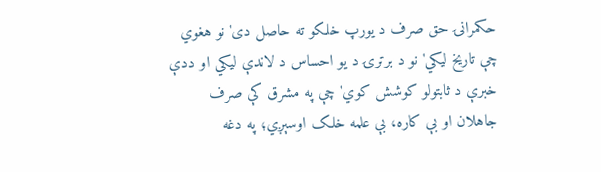حکمرانۍ حق صرف د يورپ خلکو ته حاصل دی' نو هغوي چې تاريخ ليکي' نو د برترۍ د يو احساس د لاندې ليکي او ددې خبرې د ثابتولو کوشش کوي' چې په مشرق کې صرف جاهلان او بې کاره، بې علمه خلک اوسېږي؛ په دغه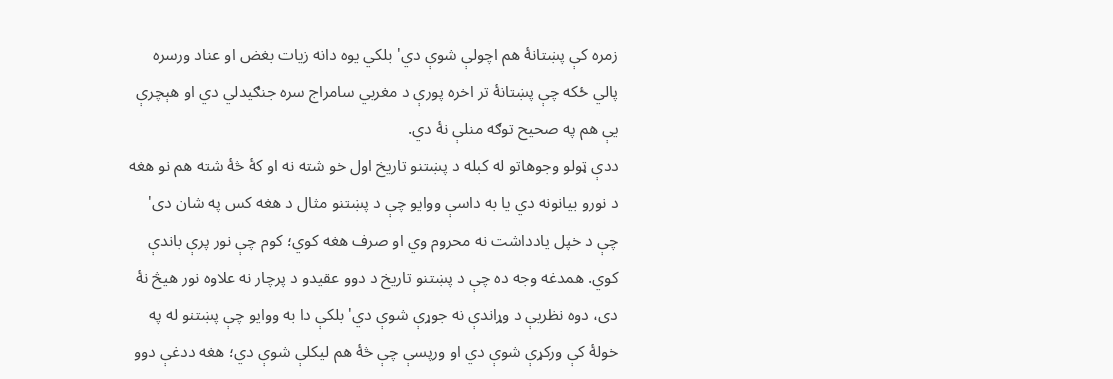زمره کې پښتانۀ هم اچولې شوې دي' بلکي يوه دانه زيات بغض او عناد ورسره پالي ځکه چې پښتانۀ تر اخره پورې د مغربي سامراج سره جنګيدلي دي او هېچرې يې هم په صحيح توګه منلې نۀ دي.
ددې ټولو وجوهاتو له کبله د پښتنو تاريخ اول خو شته نه او کۀ څۀ شته هم نو هغه د نورو بيانونه دي يا به داسې ووايو چې د پښتنو مثال د هغه کس په شان دی' چې د خپل يادداشت نه محروم وي او صرف هغه کوي؛ کوم چې نور پرې باندې کوي. همدغه وجه ده چې د پښتنو تاريخ د دوو عقيدو د پرچار نه علاوه نور هيڅ نۀ دی، دوه نظريې د وړاندې نه جوړې شوې دي' بلکې دا به ووايو چې پښتنو له په خولۀ کې ورکړې شوې دي او ورپسې چې څۀ هم ليکلې شوې دي؛ هغه ددغې دوو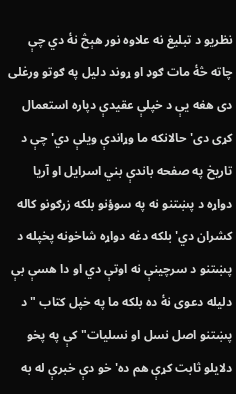نظريو د تبليغ نه علاوه نور هېڅ نۀ دي چې چاته څۀ مات ګوډ او ړوند دليل په ګوتو ورغلی دی هغه يې د خپلې عقيدې دپاره استعمال کړی دی' حالانکه ما وړاندې ويلې دي' چې د تاريخ په صفحه باندې بني اسرايل او آريا دواړه د پښتنو نه په سوؤنو بلکه زرګونو کاله کشران دي' بلکه دغه دواړه شاخونه پخپله د پښتنو د سرچينې نه اوتې دي او دا هسې بې دليله دعوى نۀ ده بلکه ما په خپل کتاب "د پښتنو اصل نسل او نسليات" کې په پخو دلایلو ثابت کړې هم ده' خو دې خبرې له به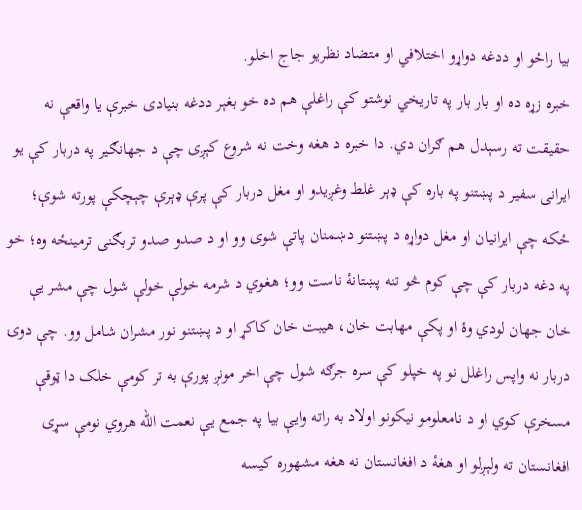بيا راځو او ددغه دواړو اختلافي او متضاد نظريو جاج اخلو.
خبره زړه ده او بار بار په تاريخي نوشتو کې راغلې هم ده خو بغېر ددغه بنيادى خبرې يا واقعې نه حقيقت ته رسېدل هم ګران دي. دا خبره د هغه وخت نه شروع کېږى چې د جهانګير په دربار کې يو ايرانى سفير د پښتنو په باره کې ډېر غلط وغږيدو او مغل دربار کې پرې ډېرې چېچکې پورته شوې؛ ځکه چې ايرانيان او مغل دواړه د پښتنو دښمنان پاتې شوى وو او د صدو صدو تربګنى ترمينځه وه؛ خو په دغه دربار کې چې کوم څو تنه پښتانۀ ناست وو؛ هغوي د شرمه خولې خولې شول چې مشر يې خان جهان لودي وۀ او پکې مهابت خان، هيبت خان کاکړ او د پښتنو نور مشران شامل وو. چې دوۍ دربار نه واپس راغلل نو په خپلو کې سره جرګه شول چې اخر مونږ پورې به تر کومې خلک دا ټوقې مسخرې کوي او د نامعلومو نيکونو اولاد به راته وایې بيا په جمع يې نعمت الله هروي نومې سړی افغانستان ته ولېږلو او هغۀ د افغانستان نه هغه مشهوره کیسه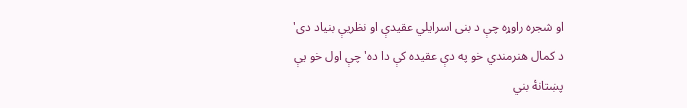او شجره راوړه چې د بنى اسرايلي عقيدې او نظريې بنياد دی' د کمال هنرمندي خو په دې عقيده کې دا ده' چې اول خو يې پښتانۀ بني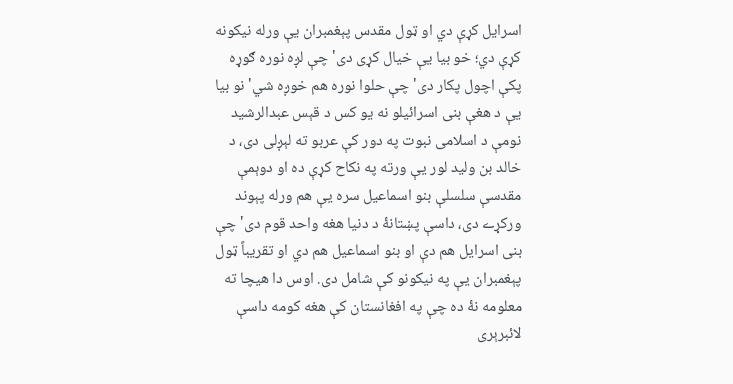اسرايل کړې دي او ټول مقدس پېغمبران يې ورله نيکونه کړې دي؛ خو بيا يې خيال کړی دی' چې لږه نوره ګوړه پکې اچول پکار دى' چې حلوا نوره هم خوږه شي' نو بيا يې د هغې بنى اسرائيلو نه يو کس د قېس عبدالرشيد نومې د اسلامى نبوت په دور کې عربو ته لېږلی دی، د خالد بن وليد لور يې ورته په نکاح کړې ده او دوېمې مقدسې سلسلې بنو اسماعيل سره يې هم ورله پېوند ورکړے دی، داسې پښتانۀ د دنيا هغه واحد قوم دی' چې بنى اسرايل هم دې او بنو اسماعيل هم دي او تقريباً ټول پېغمبران يې په نيکونو کې شامل دى. اوس دا هيچا ته معلومه نۀ ده چې په افغانستان کې هغه کومه داسې لائبرېرى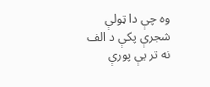وه چې دا ټولې شجرې پکې د الف نه تر يې پورې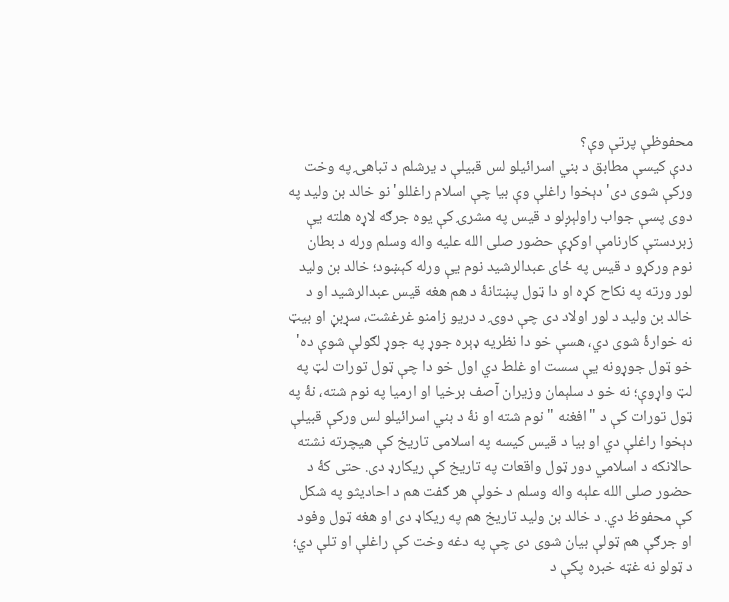محفوظې پرتې وې؟
ددې کيسې مطابق د بني اسرائيلو لس قبيلې د يرشلم د تباهۍ په وخت ورکې شوى دى' دېخوا راغلې وې بيا چې اسلام راغللو' نو خالد بن وليد په دوى پسې جواب راولېږلو د قيس په مشرۍ کې يوه جرګه لاړه هلته يې زبردستې کارنامې اوکړې حضور صلى الله عليه واله وسلم ورله د بطان نوم ورکړو د قيس په ځای عبدالرشيد نوم يې ورله کېښود؛ خالد بن وليد لور ورته په نکاح کړه او دا ټول پښتانۀ د هم هغه قيس عبدالرشيد او د خالد بن وليد د لور اولاد دى چې دوۍ د دريو زامنو غرغشت، سړبڼ او بيټ نه خوارۀ شوى دي، هسې خو دا نظريه ډېره جوړ په جوړ لګولې شوې ده' خو ټول جوړونه يې سست او غلط دي اول خو دا چې ټول تورات لټ په لټ واړوې؛ نه خو د سلېمان وزيران آصف برخيا او ارميا په نوم شته، نۀ په ټول تورات کې د "افغنه " نوم شته او نۀ د بني اسرائيلو لس ورکې قبيلې دېخوا راغلې دي او بيا د قيس کیسه په اسلامى تاريخ کې هيچرته نشته حالانکه د اسلامي دور ټول واقعات په تاريخ کې ريکارډ دى. حتى کۀ د حضور صلى الله علېه واله وسلم د خولې هر ګفت هم د احاديثو په شکل کې محفوظ دي. د خالد بن وليد تاريخ هم په ريکاډ دی او هغه ټول وفود او جرګې هم ټولې بيان شوى دى چې په دغه وخت کې راغلې او تلې دي؛ د ټولو نه غټه خبره پکې د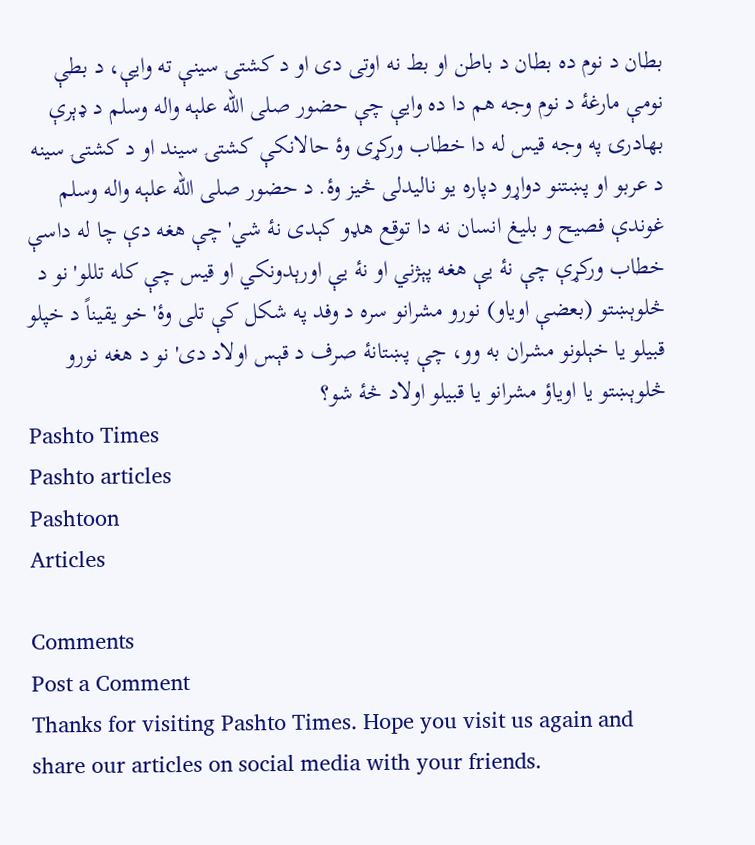بطان د نوم ده بطان د باطن او بط نه اوتی دی او د کشتۍ سينې ته وایې، د بطې نومې مارغۀ د نوم وجه هم دا ده وایې چې حضور صلى الله علېه واله وسلم د ډېرې بهادرۍ په وجه قيس له دا خطاب ورکړی وۀ حالانکې کشتۍ سيند او د کشتۍ سينه د عربو او پښتنو دواړو دپاره يو ناليدلی څيز وۀ. د حضور صلى الله علېه واله وسلم غوندې فصيح و بليغ انسان نه دا توقع هډو کېدی نۀ شي' چې هغه دې چا له داسې خطاب ورکړې چې نۀ يې هغه پېژني او نۀ يې اورېدونکي او قيس چې کله تللو' نو د څلوېښتو (بعضې اوياو) نورو مشرانو سره د وفد په شکل کې تلی وۀ' خو يقيناً د خپلو قبيلو يا خېلونو مشران به وو، چې پښتانۀ صرف د قېس اولاد دی' نو د هغه نورو څلوېښتو يا اوياؤ مشرانو يا قبيلو اولاد څۀ شو؟
Pashto Times
Pashto articles
Pashtoon
Articles

Comments
Post a Comment
Thanks for visiting Pashto Times. Hope you visit us again and share our articles on social media with your friends.